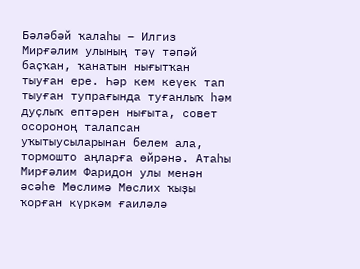Бәләбәй ҡалаһы – Илгиз Мирғәлим улының тәү тәпәй баҫҡан, ҡанатын нығытҡан тыуған ере. Һәр кем кеүек тап тыуған тупрағында туғанлыҡ һәм дуҫлыҡ ептәрен нығыта, совет осороноң талапсан уҡытыусыларынан белем ала, тормошто аңларға өйрәнә. Атаһы Мирғәлим Фаридон улы менән әсәһе Мөслимә Мөслих ҡыҙы ҡорған күркәм ғаиләлә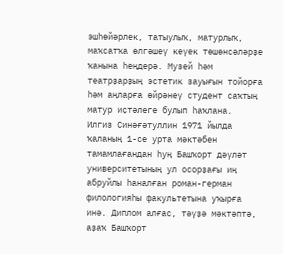эшһөйәрлек, татыулыҡ, матурлыҡ, маҡсатҡа өлгәшеү кеүек төшөнсәләрҙе ҡанына һеңдерә. Музей һәм театрҙарҙың эстетик зауығын тойорға һәм аңларға өйрәнеү студент саҡтың матур иҫтәлеге булып һаҡлана.
Илгиз Синәғәтуллин 1971 йылда ҡаланың 1-се урта мәктәбен тамамлағандан һуң Башҡорт дәүләт университетының ул осорҙағы иң абруйлы һаналған роман-герман филологияһы факультетына уҡырға инә. Диплом алғас, тәүҙә мәктәптә, аҙаҡ Башҡорт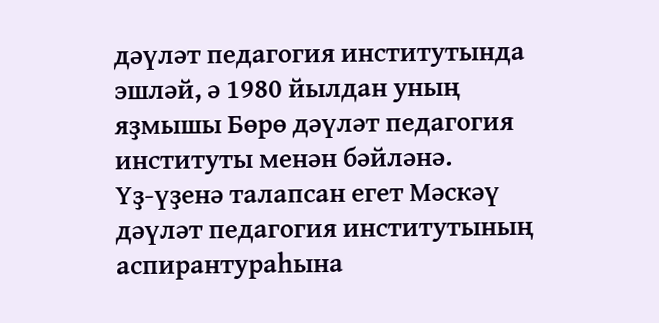дәүләт педагогия институтында эшләй, ә 1980 йылдан уның яҙмышы Бөрө дәүләт педагогия институты менән бәйләнә.
Үҙ-үҙенә талапсан егет Мәскәү дәүләт педагогия институтының аспирантураһына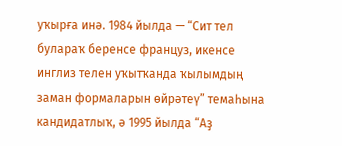уҡырға инә. 1984 йылда — “Сит тел булараҡ беренсе француз, икенсе инглиз телен уҡытҡанда ҡылымдың заман формаларын өйрәтеү” темаһына кандидатлыҡ, ә 1995 йылда “Аҙ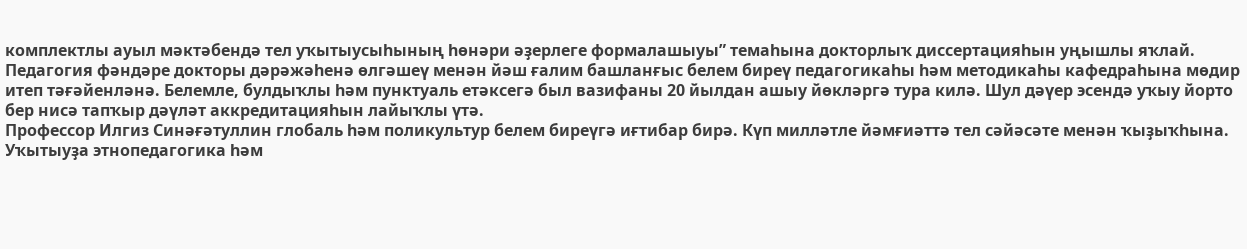комплектлы ауыл мәктәбендә тел уҡытыусыһының һөнәри әҙерлеге формалашыуы” темаһына докторлыҡ диссертацияһын уңышлы яҡлай.
Педагогия фәндәре докторы дәрәжәһенә өлгәшеү менән йәш ғалим башланғыс белем биреү педагогикаһы һәм методикаһы кафедраһына мөдир итеп тәғәйенләнә. Белемле, булдыҡлы һәм пунктуаль етәксегә был вазифаны 20 йылдан ашыу йөкләргә тура килә. Шул дәүер эсендә уҡыу йорто бер нисә тапҡыр дәүләт аккредитацияһын лайыҡлы үтә.
Профессор Илгиз Синәғәтуллин глобаль һәм поликультур белем биреүгә иғтибар бирә. Күп милләтле йәмғиәттә тел сәйәсәте менән ҡыҙыҡһына. Уҡытыуҙа этнопедагогика һәм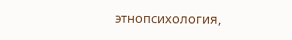этнопсихология,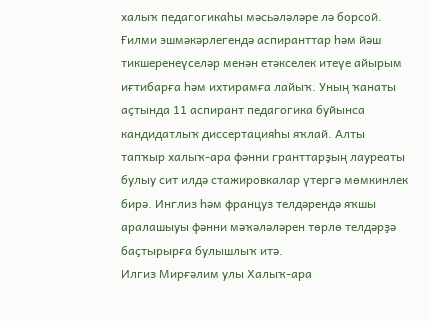халыҡ педагогикаһы мәсьәләләре лә борсой. Ғилми эшмәкәрлегендә аспиранттар һәм йәш тикшеренеүселәр менән етәкселек итеүе айырым иғтибарға һәм ихтирамға лайыҡ. Уның ҡанаты аҫтында 11 аспирант педагогика буйынса кандидатлыҡ диссертацияһы яҡлай. Алты тапҡыр халыҡ-ара фәнни гранттарҙың лауреаты булыу сит илдә стажировкалар үтергә мөмкинлек бирә. Инглиз һәм француз телдәрендә яҡшы аралашыуы фәнни мәҡәләләрен төрлө телдәрҙә баҫтырырға булышлыҡ итә.
Илгиз Мирғәлим улы Халыҡ-ара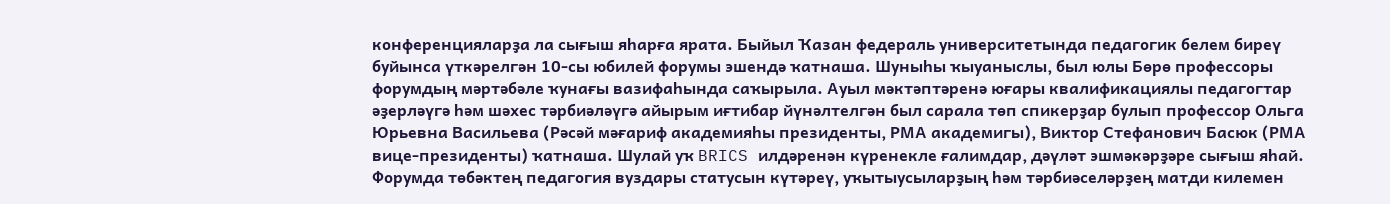конференцияларҙа ла сығыш яһарға ярата. Быйыл Ҡазан федераль университетында педагогик белем биреү буйынса үткәрелгән 10-сы юбилей форумы эшендә ҡатнаша. Шуныһы ҡыуаныслы, был юлы Бөрө профессоры форумдың мәртәбәле ҡунағы вазифаһында саҡырыла. Ауыл мәктәптәренә юғары квалификациялы педагогтар әҙерләүгә һәм шәхес тәрбиәләүгә айырым иғтибар йүнәлтелгән был сарала төп спикерҙар булып профессор Ольга Юрьевна Васильева (Рәсәй мәғариф академияһы президенты, РМА академигы), Виктор Стефанович Басюк (РМА вице-президенты) ҡатнаша. Шулай уҡ BRICS илдәренән күренекле ғалимдар, дәүләт эшмәкәрҙәре сығыш яһай.
Форумда төбәктең педагогия вуздары статусын күтәреү, уҡытыусыларҙың һәм тәрбиәселәрҙең матди килемен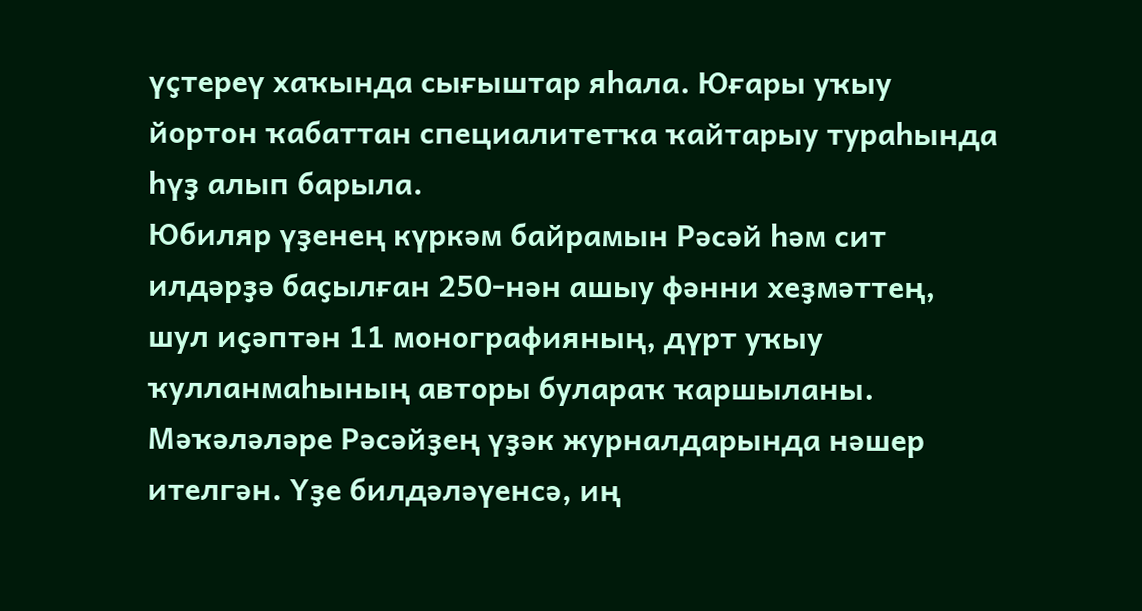үҫтереү хаҡында сығыштар яһала. Юғары уҡыу йортон ҡабаттан специалитетҡа ҡайтарыу тураһында һүҙ алып барыла.
Юбиляр үҙенең күркәм байрамын Рәсәй һәм сит илдәрҙә баҫылған 250-нән ашыу фәнни хеҙмәттең, шул иҫәптән 11 монографияның, дүрт уҡыу ҡулланмаһының авторы булараҡ ҡаршыланы. Мәҡәләләре Рәсәйҙең үҙәк журналдарында нәшер ителгән. Үҙе билдәләүенсә, иң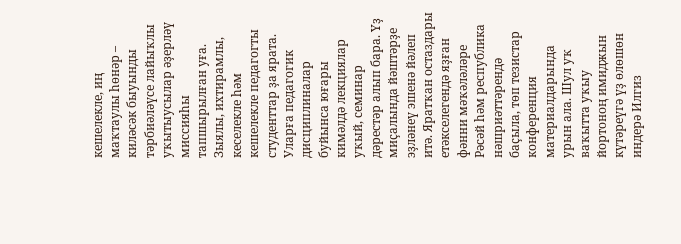кешелекле, иң маҡтаулы һөнәр – киләсәк быуынды тәрбиәләүсе лайыҡлы уҡытыусылар әҙерләү миссияһы тапшырылған уға.
Зыялы, ихтирамлы, кеселекле һәм кешелекле педагогты студенттар ҙа ярата. Уларға педагогик дисциплиналар буйынса юғары кимәлдә лекциялар уҡый, семинар дәрестәр алып бара. Үҙ миҫалында йәштәрҙе эҙләнеү эшенә йәлеп итә. Яратҡан остаздары етәкселегендә яҙған фәнни мәҡәләләре Рәсәй һәм республика нәшриәттәрендә баҫыла, төп тезистар конференция материалдарында урын ала. Шул уҡ ваҡытта уҡыу йортоноң имиджын күтәреүгә үҙ өлөшөн индерә Илгиз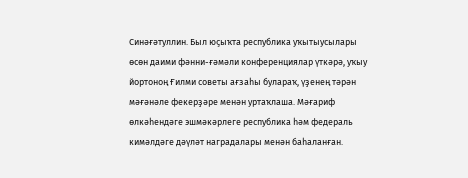Синәғәтуллин. Был юҫыҡта республика уҡытыусылары өсөн даими фәнни-ғәмәли конференциялар үткәрә, уҡыу йортоноң Ғилми советы ағзаһы булараҡ, үҙенең тәрән мәғәнәле фекерҙәре менән уртаҡлаша. Мәғариф өлкәһендәге эшмәкәрлеге республика һәм федераль кимәлдәге дәүләт наградалары менән баһаланған.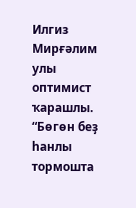Илгиз Мирғәлим улы оптимист ҡарашлы. “Бөгөн беҙ һанлы тормошта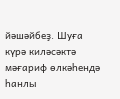йәшәйбеҙ. Шуға күрә киләсәктә мәғариф өлкәһендә һанлы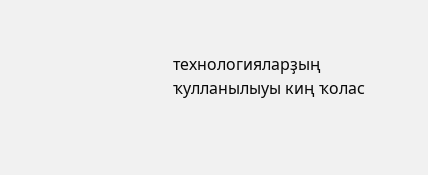технологияларҙың ҡулланылыуы киң ҡолас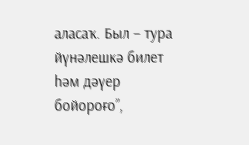аласаҡ. Был – тура йүнәлешкә билет һәм дәүер бойороғо”,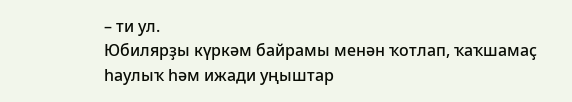– ти ул.
Юбилярҙы күркәм байрамы менән ҡотлап, ҡаҡшамаҫ һаулыҡ һәм ижади уңыштар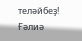теләйбеҙ!
Ғәлиә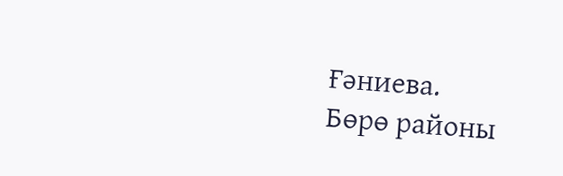Ғәниева.
Бөрө районы